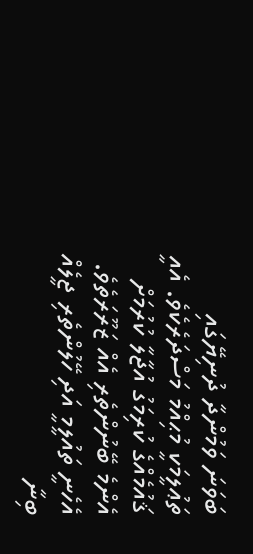ބަވަނަ ވަމުންދާ ދުނިޔޭގައި ތަޢުލީމަކީ މުޙިއްމު މަސްދަރެކެވެ. އެއީ ޤައުމެއްގެ ކުރިމަގު އުޖާލާ ކުރުމަށް އެންމެ ބޭނުންތެރި އެއް ޒަރޫރަތެވެ. އެހެނީ ތައުލީމީ އަދި ހޭލުންތެރި ޖީލެއް ބިނާ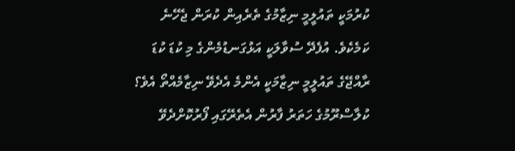ކުރުމަކީ ތައުލީމީ ނިޒާމުގެ ތެރެއިން ކުރަން ޖެހޭނެ ކަމެކެވެ. އުފެދޭ ސުވާލަކީ އަޅުގަނޑުމެންގެ މި ކުޑަ ކުޑަ ރާއްޖޭގެ ތައުލީމީ ނިޒާމަކީ އެންމެ އެދެވޭ ނިޒާމެއްތޯ އެވެ؟ ކުލާސްރޫމުގެ ހަތަރު ފާރުން އެތެރޭގައި ފޯރުކޮށްދެވޭ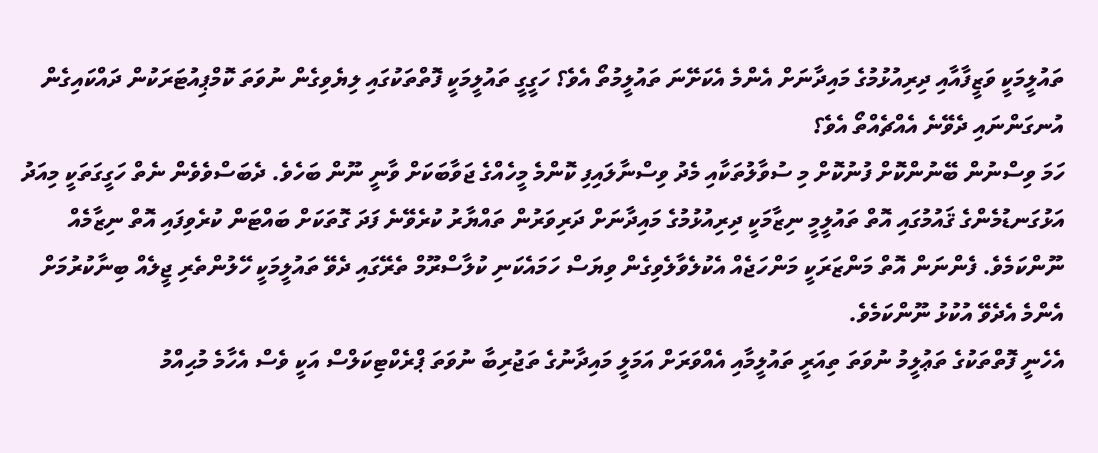ތައުލީމަކީ ވަޒީފާއާއި ދިރިއުޅުމުގެ މައިދާނަށް އެންމެ އެކަށޭނަ ތައުލީމުތޯ އެވެ؟ ހަގީގީ ތައުލީމަކީ ފޮތްތަކުގައި ލިޔެވިގެން ނުވަތަ ކޮމްޕިއުޓަރަކުން ދައްކައިގެން އުނގަންނައި ދެވޭނެ އެއްޗެއްތޯ އެވެ؟
ހަމަ ވިސްނުން ބޭނުންކޮށް ފުނުކޮށް މި ސުވާލުތަކާއި މެދު ވިސްނާލައިފި ކޮންމެ މީހެއްގެ ޖަވާބަކަށް ވާނީ ނޫން ބަހެވެ. ދެބަސްވެވެން ނެތް ހަގީގަތަކީ މިއަދު އަޅުގަނޑުމެންގެ ޤައުމުގައި އޮތް ތައުލީމީ ނިޒާމަކީ ދިރިއުޅުމުގެ މައިދާނަށް ދަރިވަރުން ތައްޔާރު ކުރެވޭނެ ފަދަ ގޮތަކަށް ބައްޓަން ކުރެވިފައި އޮތް ނިޒާމެއް ނޫންކަމެވެ. ފެންނަން އޮތް މަންޒަރަކީ މަންހަޖެއް އެކުލެވާލެވިގެން ވިޔަސް ހަމައެކަނި ކުލާސްރޫމް ތެރޭގައި ދެވޭ ތައުލީމަކީ ހޭލުންތެރި ޖީލެއް ބިނާކުރުމަށް އެންމެ އެދެވޭ އުކުޅު ނޫންކަމެވެ.
އެހެނީ ފޮތްތަކުގެ ތަޢުލީމު ނުވަތަ ތިއަރީ ތައުލީމާއި އެއްވަރަށް އަމަލީ މައިދާނުގެ ތަޖުރިބާ ނުވަތަ ޕްރެކްޓިކަލްސް އަކީ ވެސް އެހާމެ މުޙިއްމު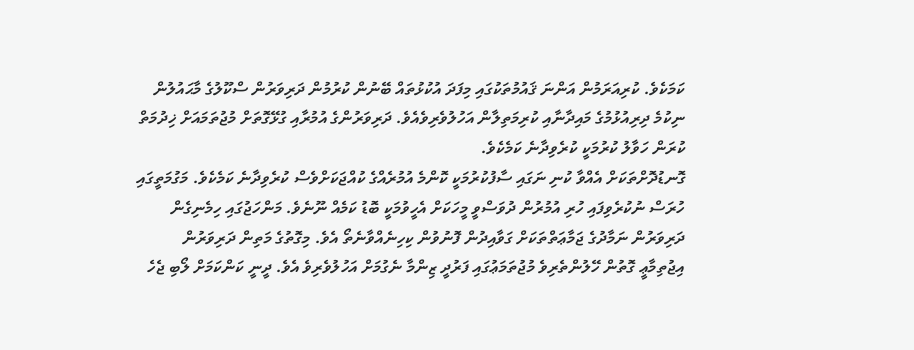ކަމަކެވެ. ކުރިއަރަމުން އަންނަ ޤައުމުތަކުގައި މިފަދަ އުކުޅުތައް ބޭނުން ކުރުމުން ދަރިވަރުން ސްކޫލުގެ މާޙައުލުން ނިކުމެ ދިރިއުޅުމުގެ މައިދާނާއި ކުރިމަތިލާން އަހުލުވެރިވެއެވެ. ދަރިވަރުންގެ އުމުރާއި ގުޅޭގޮތަށް މުޖުތަމައަށް ޚިދުމަތް ކުރަން ހަވާލު ކުރުމަކީ ކުރެވިދާނެ ކަމެކެވެ.
ގޮނޑުދޮށްތަކަށް އެއްވާ ކުނި ނަގައި ސާފުކުރުމަކީ ކޮންމެ އުމުރެއްގެ ކުއްޖަކަށްވެސް ކުރެވިދާނެ ކަމެކެވެ. މަގުމަތީގައި ހުރަސް ނުކުރެވިފައި ހުރި އުމުރުން ދުވަސްވީ މީހަކަށް އެހީވުމަކީ ބޮޑު ކަމެއް ނޫނެވެ. މަންހަޖުގައި ހިމެނިގެން ދަރިވަރުން ނަމާދުގެ ޖަމާޢަތްތަކަށް ގަވާއިދުން ފޮނުވުން ކިހިނެއްވާނެތޯ އެވެ. މިގޮތުގެ މަތިން ދަރިވަރުން އިޖުތިމާޢީ ގޮތުން ހޭލުންތެރިވެ މުޖުތަމަޢުގައި ފަރުދީ ޒިންމާ ނެގުމަށް އަހުލުވެރިވެ އެވެ. ދީނީ ކަންކަމަށް ލޯބި ޖެހެ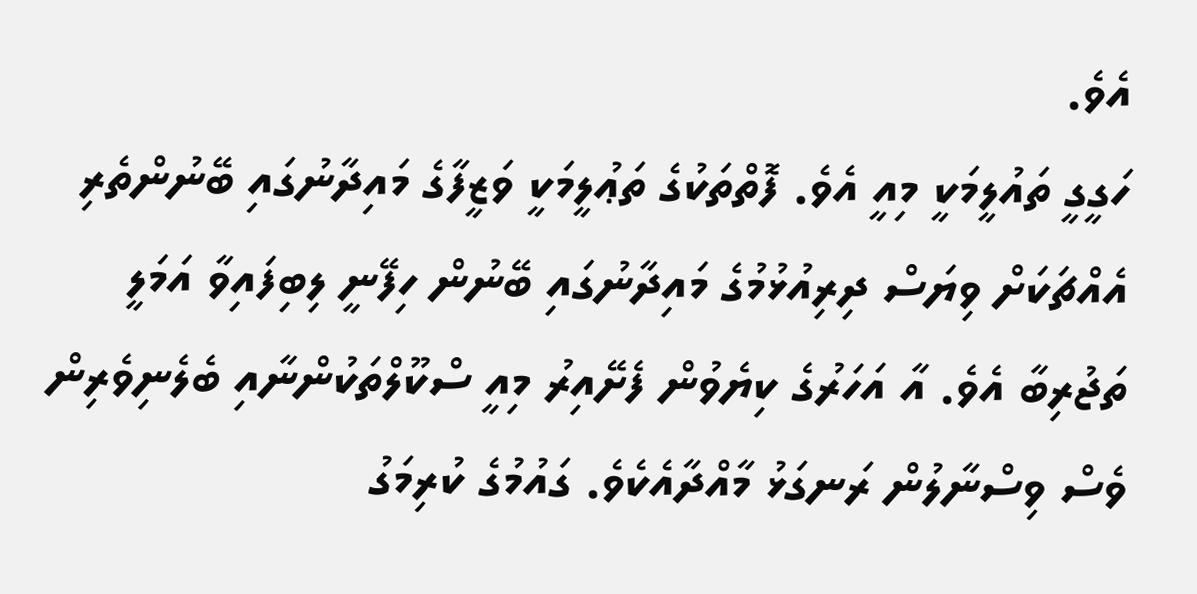އެވެ.
ހަގީގީ ތައުލީމަކީ މިއީ އެވެ. ފޮތްތަކުގެ ތަޢުލީމަކީ ވަޒީފާގެ މައިދާނުގައި ބޭނުންތެރި އެއްޗަކަށް ވިޔަސް ދިރިއުޅުމުގެ މައިދާނުގައި ބޭނުން ހިފޭނީ ލިބިފައިވާ އަމަލީ ތަޖުރިބާ އެވެ. އާ އަހަރުގެ ކިޔެވުން ފެށޭއިރު މިއީ ސްކޫލްތަކުންނާއި ބެލެނިވެރިން ވެސް ވިސްނާލުން ރަނގަޅު މާއްދާއެކެވެ. ގައުމުގެ ކުރިމަގު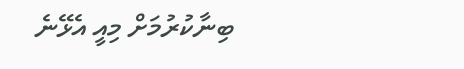ބިނާކުރުމަށް މިއީ އެޅޭނެ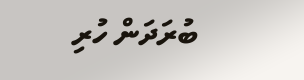ބުރަދަން ހުރި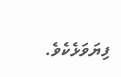ފިޔަވަޅެކެވެ.